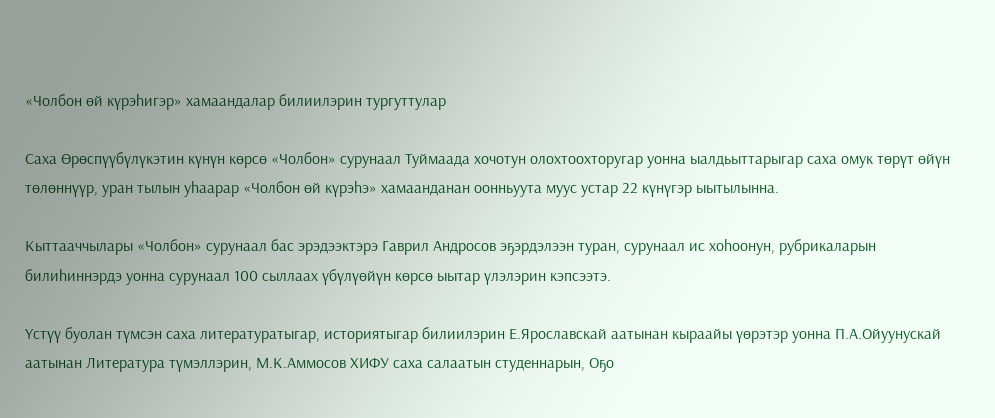«Чолбон өй күрэһигэр» хамаандалар билиилэрин тургуттулар

Саха Өрөспүүбүлүкэтин күнүн көрсө «Чолбон» сурунаал Туймаада хочотун олохтоохторугар уонна ыалдьыттарыгар саха омук төрүт өйүн төлөннүүр, уран тылын уһаарар «Чолбон өй күрэһэ» хамаанданан оонньуута муус устар 22 күнүгэр ыытылынна.

Кыттааччылары «Чолбон» сурунаал бас эрэдээктэрэ Гаврил Андросов эҕэрдэлээн туран, сурунаал ис хоһоонун, рубрикаларын билиһиннэрдэ уонна сурунаал 100 сыллаах үбүлүөйүн көрсө ыытар үлэлэрин кэпсээтэ.

Үстүү буолан түмсэн саха литературатыгар, историятыгар билиилэрин Е.Ярославскай аатынан кыраайы үөрэтэр уонна П.А.Ойуунускай аатынан Литература түмэллэрин, М.К.Аммосов ХИФУ саха салаатын студеннарын, Оҕо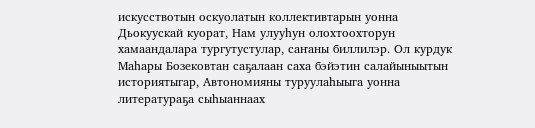искусствотын оскуолатын коллективтарын уонна Дьокуускай куорат, Нам улууһун олохтоохторун хамаандалара тургутустулар, саҥаны биллилэр. Ол курдук Маһары Бозековтан саҕалаан саха бэйэтин салайыныытын историятыгар, Автономияны туруулаһыыга уонна литератураҕа сыһыаннаах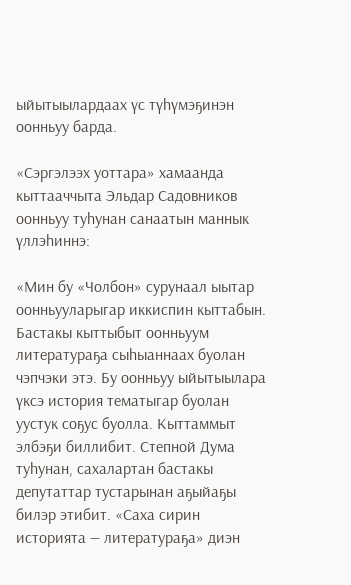ыйытыылардаах үс түһүмэҕинэн оонньуу барда.

«Сэргэлээх уоттара» хамаанда кыттааччыта Эльдар Садовников оонньуу туһунан санаатын маннык үллэһиннэ:

«Мин бу «Чолбон» сурунаал ыытар оонньууларыгар иккиспин кыттабын. Бастакы кыттыбыт оонньуум литератураҕа сыһыаннаах буолан чэпчэки этэ. Бу оонньуу ыйытыылара үксэ история тематыгар буолан уустук соҕус буолла. Кыттаммыт элбэҕи биллибит. Степной Дума туһунан, сахалартан бастакы депутаттар тустарынан аҕыйаҕы билэр этибит. «Саха сирин историята — литератураҕа» диэн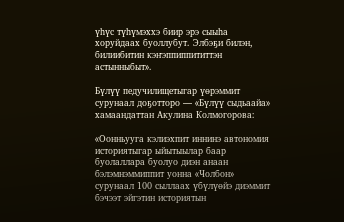үһүс түһүмэххэ биир эрэ сыыһа хоруйдаах буоллубут. Элбэҕи билэн, билиибитин кэҥэппиппититтэн астынныбыт».

Бүлүү педучилищетыгар үөрэммит сурунаал доҕотторо — «Бүлүү сыдьаайа» хамаандаттан Акулина Колмогорова:

«Оонньууга кэлиэхпит иннинэ автономия историятыгар ыйытыылар баар буолаллара буолуо диэн анаан бэлэмнэммиппит уонна «Чолбон» сурунаал 100 сыллаах үбүлүөйэ диэммит бэчээт эйгэтин историятын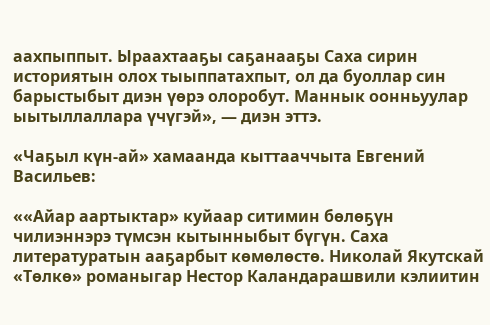аахпыппыт. Ыраахтааҕы саҕанааҕы Саха сирин историятын олох тыыппатахпыт, ол да буоллар син барыстыбыт диэн үөрэ олоробут. Маннык оонньуулар ыытыллаллара үчүгэй», — диэн эттэ.

«Чаҕыл күн-ай» хамаанда кыттааччыта Евгений Васильев:

««Айар аартыктар» куйаар ситимин бөлөҕүн чилиэннэрэ түмсэн кытынныбыт бүгүн. Саха литературатын ааҕарбыт көмөлөстө. Николай Якутскай «Төлкө» романыгар Нестор Каландарашвили кэлиитин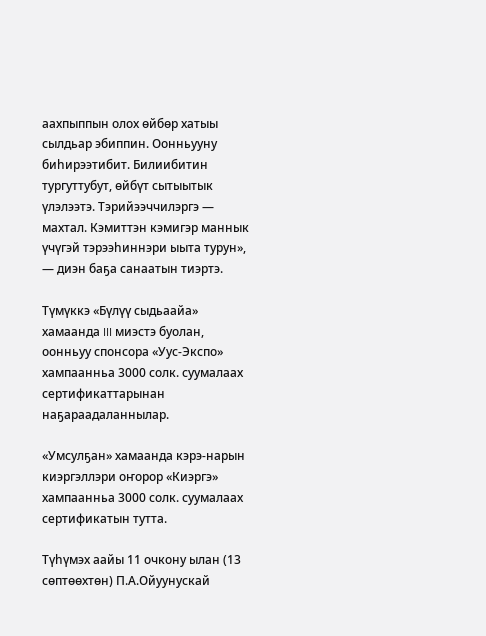аахпыппын олох өйбөр хатыы сылдьар эбиппин. Оонньууну биһирээтибит. Билиибитин тургуттубут, өйбүт сытыытык үлэлээтэ. Тэрийээччилэргэ — махтал. Кэмиттэн кэмигэр маннык үчүгэй тэрээһиннэри ыыта турун», — диэн баҕа санаатын тиэртэ.

Түмүккэ «Бүлүү сыдьаайа» хамаанда III миэстэ буолан, оонньуу спонсора «Уус-Экспо» хампаанньа 3000 солк. суумалаах сертификаттарынан наҕараадаланнылар.

«Умсулҕан» хамаанда кэрэ-нарын киэргэллэри оҥорор «Киэргэ» хампаанньа 3000 солк. суумалаах сертификатын тутта.

Түһүмэх аайы 11 очкону ылан (13 сөптөөхтөн) П.А.Ойуунускай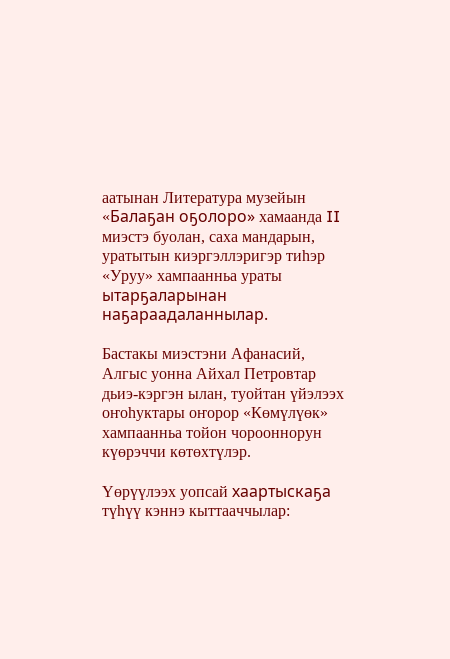аатынан Литература музейын «Балаҕан оҕолоро» хамаанда II миэстэ буолан, саха мандарын, уратытын киэргэллэригэр тиһэр «Уруу» хампаанньа ураты ытарҕаларынан наҕараадаланнылар.

Бастакы миэстэни Афанасий, Алгыс уонна Айхал Петровтар дьиэ-кэргэн ылан, туойтан үйэлээх оҥоһуктары оҥорор «Көмүлүөк» хампаанньа тойон чорооннорун күөрэччи көтөхтүлэр.

Үөрүүлээх уопсай хаартыскаҕа түһүү кэннэ кыттааччылар: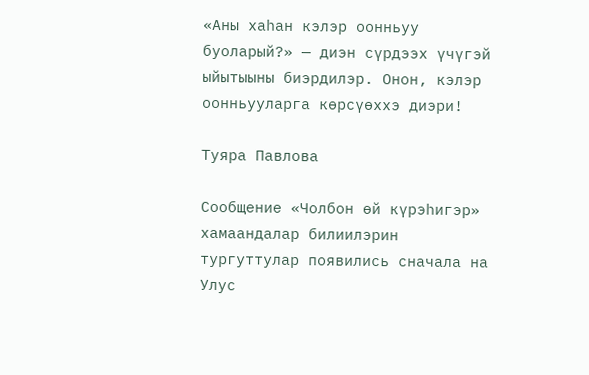«Аны хаһан кэлэр оонньуу буоларый?» — диэн сүрдээх үчүгэй ыйытыыны биэрдилэр. Онон, кэлэр оонньууларга көрсүөххэ диэри!

Туяра Павлова

Сообщение «Чолбон өй күрэһигэр» хамаандалар билиилэрин тургуттулар появились сначала на Улус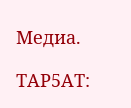Медиа.

ТАР5АТ: